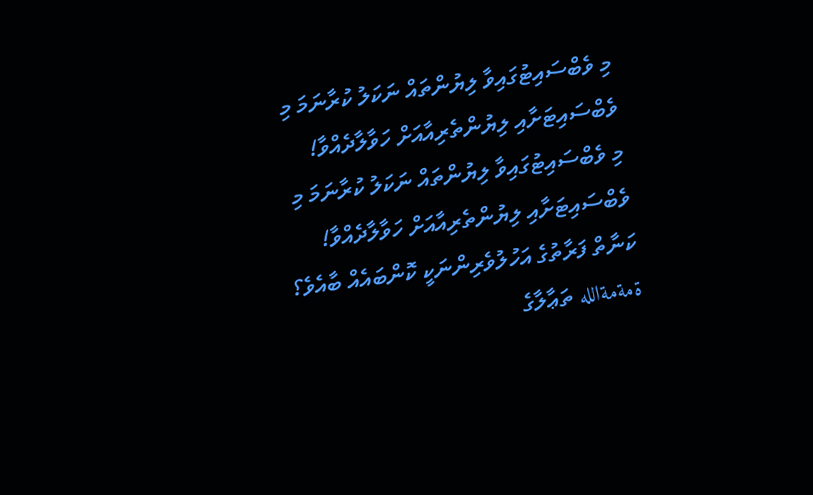މި ވެބްސައިޓުގައިވާ ލިޔުންތައް ނަކަލު ކުރާނަމަ މި ވެބްސައިޓަށާއި ލިޔުންތެރިއާއަށް ހަވާލާދެއްވާ!
މި ވެބްސައިޓުގައިވާ ލިޔުންތައް ނަކަލު ކުރާނަމަ މި ވެބްސައިޓަށާއި ލިޔުންތެރިއާއަށް ހަވާލާދެއްވާ!
ކަނާތް ފަރާތުގެ އަހުލުވެރިންނަކީ ކޮންބައެއް ބާއެވެ؟
ةمةمةالله ތަޢާލާގެ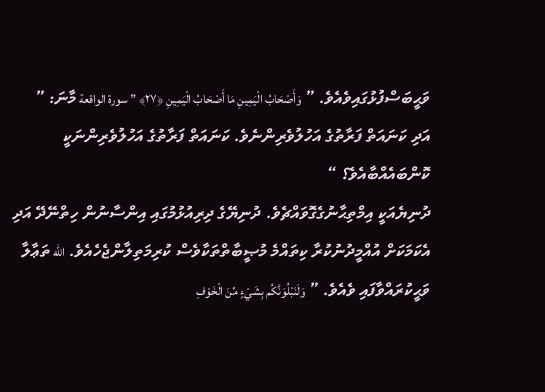ވަޙީބަސްފުޅުގައިވެއެވެ. ” وَأَصْحَابُ الْيَمِينِ مَا أَصْحَابُ الْيَمِينِ ﴿٢٧﴾ ” سورة الواقعة މާނަ: ” އަދި ކަނައަތް ފަރާތުގެ އަހުލުވެރިންނެވެ. ކަނައަތް ފަރާތުގެ އަހުލުވެރިންނަކީ ކޮންބައެއްބާއެވެ؟ “
ދުނިޔެއަކީ އިމްތިޙާނުގެގޮވައްޗެވެ. ދުނިޔޭގެ ދިރިއުޅުމުގައި އިންސާނުން ހިތްނޭދޭ އަދި އެކަމަކަށް އުއްމީދުނުކުރާ ކިތައްމެ މުޞީބާތްތަކާވެސް ކުރިމަތިލާންޖެހެއެވެ. الله ތަޢާލާ ވަޙީކުރައްވާފައި ވެއެވެ. ” وَلَنَبْلُوَنَّكُم بِشَيْءٍ مِّنَ الْخَوْفِ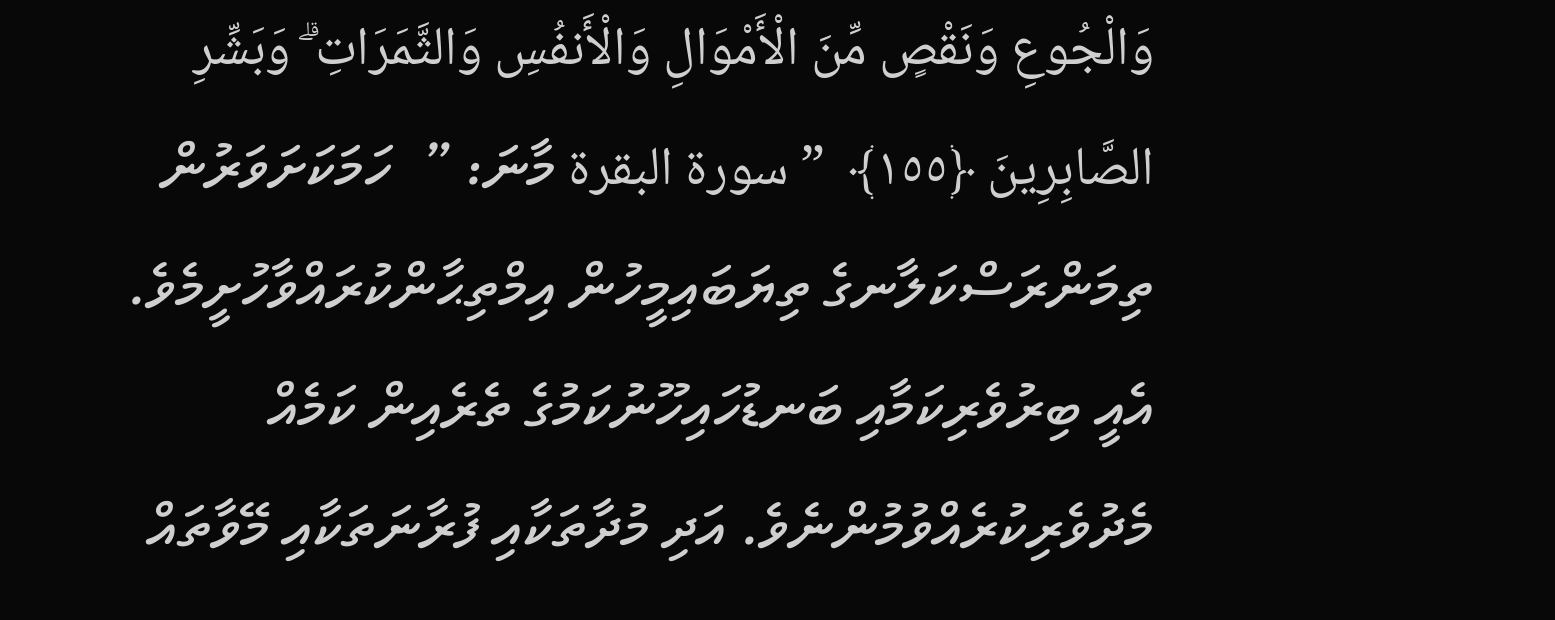وَالْجُوعِ وَنَقْصٍ مِّنَ الْأَمْوَالِ وَالْأَنفُسِ وَالثَّمَرَ‌اتِ ۗ وَبَشِّرِ‌ الصَّابِرِ‌ينَ ﴿١٥٥﴾  ” سورة البقرة މާނަ: ”  ހަމަކަށަވަރުން ތިމަންރަސްކަލާނގެ ތިޔަބައިމީހުން އިމްތިޙާންކުރައްވާހުށީމެވެ. އެއީ ބިރުވެރިކަމާއި ބަނޑުހައިހޫނުކަމުގެ ތެރެއިން ކަމެއް މެދުވެރިކުރެއްވުމުންނެވެ. އަދި މުދާތަކާއި ފުރާނަތަކާއި މޭވާތައް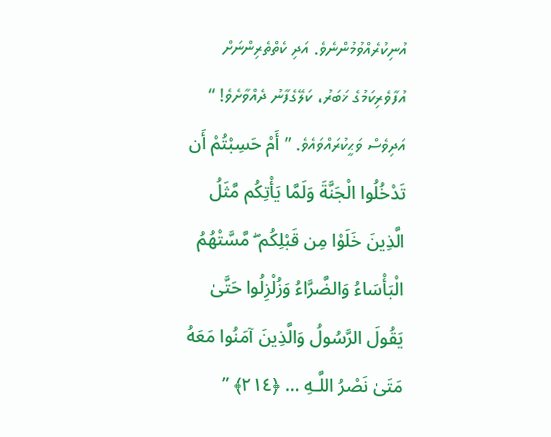އުނިކުރެއްވުމުންނެވެ. އަދި ކެތްތެރިންނަށް އުފާވެރިކަމުގެ ޚަބަރު، ކަލޭގެފާނު ދެއްވާށެވެ! “ އަދިވެސް ވަޙީކުރައްވައެވެ. ” أَمْ حَسِبْتُمْ أَن تَدْخُلُوا الْجَنَّةَ وَلَمَّا يَأْتِكُم مَّثَلُ الَّذِينَ خَلَوْا مِن قَبْلِكُم ۖ مَّسَّتْهُمُ الْبَأْسَاءُ وَالضَّرَّ‌اءُ وَزُلْزِلُوا حَتَّىٰ يَقُولَ الرَّ‌سُولُ وَالَّذِينَ آمَنُوا مَعَهُ مَتَىٰ نَصْرُ‌ اللَّـهِ … ﴿٢١٤﴾ ”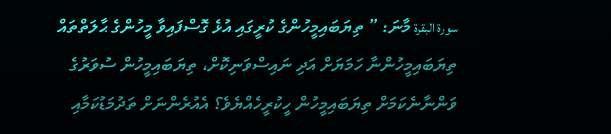سورة البقرة މާނަ: ” ތިޔަބައިމީހުންގެ ކުރީގައި އުޅެ ގޮސްފައިވާ މީހުންގެ ޙާލަތްތައް ތިޔަބައިމީހުންނާ ހަމަޔަށް އަދި ނައިސްވަނިކޮށް، ތިޔަބައިމީހުން ސުވަރުގެ ވަންނާނެކަމަށް ތިޔަބައިމީހުން ހީކުރީހެއްޔެވެ؟ އެއުރެންނަށް ތަދުމަޑުކަމާއި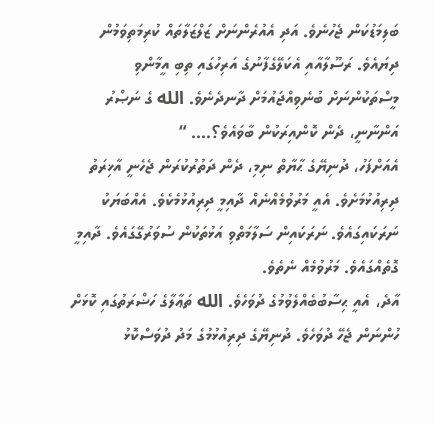ބަލިމަޑުކަން ޖެހުނެވެ. އަދި އެއުރެންނަށް ޒަލްޒަލާތައް ކުރިމަތިވަމުން ދިޔައެވެ. ރަސޫލާއާއި އެކަލޭގެފާނުގެ އަރިހުގައި ތިބި އީމާންވި މީސްތަކުންނަށް ބުނެވިއްޖައުމަށް ދާނދެނެވެ. الله ގެ ނަޞްރު އަންނާނީ، ދެން ކޮންއިރަކުން ބާވައެވެ؟…. “
އެއަށްފަހު، ދުނިޔޭގެ ޙާޔާތް ނިމި، ދެން ދަތުރުކުރަން ޖެހެނީ އާޚިރަތު ދިރިއުޅުމަށެވެ. އެއީ މަރުވުމެއްނެއް ދާއިމީ ދިރިއުޅުމެކެވެ. އެއްބަޔަކު ނަރަކައިގައެވެ. ނަރަކައިން ސަލާމަތްވި އަޅުތަކުން ސުވަރުގޭގައެވެ. ދާއިމީ ގޮތެއްގައެވެ. މަރުވުމެއް ނެތެވެ.
އާދެ، އެއީ ޙިސާބުބެއްލެވުމުގެ ދުވަހެވެ. الله ތަޢާލާގެ ހަޟްރަތުގައި ކޮޅަށް ހުންނަން ޖެހޭ ދުވަހެވެ. ދުނިޔޭގެ ދިރިއުޅުމުގެ މަދު ދުވަސްކޮޅު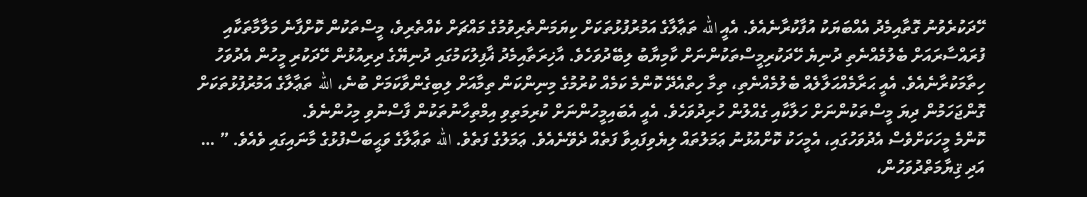ހޭދަކުރެވުނު ގޮތާއިމެދު އެއްބަޔަކު އުފާކުރާނެއެވެ. އެއީ الله ތަޢާލާގެ އަމުރުފުޅުތަކަށް ކިޔަމަންތެރިވުމުގެ މައްޗަށް ކެއްތެރިވެ، މީސްތަކުން ކޮށްފާނެ މަލާމާތަކާއި ފުރައްސާރައަށް ބެލުމެއްނެތި ދުނިޔެ ހޭދަކުރިމީސްތަކުންނަށް ކާމިޔާބު ލިބޭދުވަހެވެ. އާޚިރަތާއިމެދު ޣާފިލުކަމުގައި ދުނިޔޭގެ ދިރިއުޅުން ހޭދަކުރި މީހުން އެދުވަހު ހިތާމަކުރާނެއެވެ. އެއީ ޙަރާމެއްޙަލާލެއް ބެލުމެއްނެތި، ތިމާ ހިތްއެދޭ ކޮންމެ ކަމެއް ކުރުމުގެ މިނިންކަން ތިމާއަށް ލިބިގެންވާކަމަށް ބުނެ، الله ތަޢާލާގެ އަމުރުފުޅުތަކަށް ގޮންޖަހަމުން ދިޔަ މީސްތަކުންނަށް ހަލާކާއި ގެއްލުން ހުރިދުވަހެވެ. އެއީ އެބައިމީހުންނަށް ކުރިމަތިވި އިމްތިހާނުތަކުން ފާސްނުވި މިހުންނެވެ.
ކޮންމެ މީހަކަށްވެސް އެދުވަހުގައި، އެމީހަކު ކޮށްއުޅުނު ޢަމަލުތައް ލިޔެވިފައިވާ ފަތެއް ދެވޭނެއެވެ. ޢަމަލުގެ ފަތެވެ. الله ތަޢާލާގެ ވަޙީބަސްފުޅުގެ މާނައިގައި ވެއެވެ. ” … އަދި ޤިޔާމަތްދުވަހުން،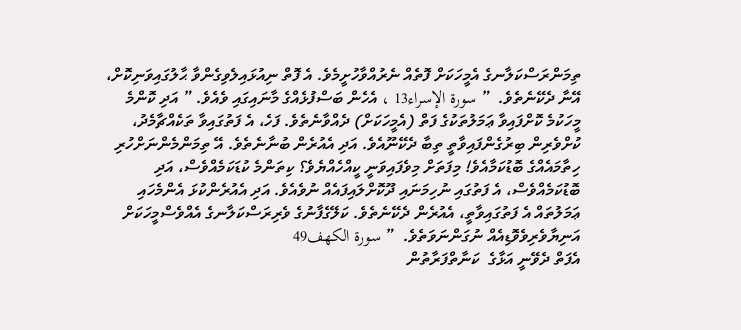ތިމަންރަސްކަލާނގެ އެމީހަކަށް ފޮތެއް ނެރުއްވާހުށީމެވެ. އެ ފޮތް ނިއުޅައިލެވިގެންވާ ޙާލުގައިވަނިކޮށް، އޭނާ ދެކޭނެތެވެ.  ” سورة الإسراء13 ، އެހެން ބަސްފުޅެއްގެ މާނައިގައި ވެއެވެ. ” އަދި ކޮންމެ މީހަކުމެ ކޮށްފައިވާ ޢަމަލުތަކުގެ ފަތް (އެމީހަކަށް) ދެއްވާނެތެވެ. ފަހެ، އެ ފަތުގައިވާ ތަކެއްޗާމެދު، ކުށްވެރިން ބިރުގެންފައިވާތީ ތިބާ ދެކޭނޫއެވެ. އަދި އެއުރެން ބުނާނެތެވެ. އޭ ތިމަންމެންނަށްހުރި ހިތާމައެއްގެ ބޮޑުކަމާއެވެ! މިފަތަށް މިވެފައިވަނީ ކީއްހެއްޔެވެ؟ ކިތަންމެ ކުޑަކަމެއްވެސް، އަދި ބޮޑުކަމެއްވެސް، އެ ފަތުގައި ނުހިމަނައި ދޫކޮށްލައިފައެއް ނުވެއެވެ. އަދި އެއުރެންކުޅަ އެންމެހައި ޢަމަލުތައް އެ ފަތުގައިވާތީ، އެއުރެން ދެކޭނެތެވެ. ކަލޭގެފާނުގެ ވެރިރަސްކަލާނގެ އެއްވެސްމީހަކަށް އަނިޔާވެރިވެވޮޑިއެއް ނުގަންނަވަތެވެ.  ” سورة الكهف49
އެފަތް ދެވޭނީ އަޅާގެ  ކަނާތްފަރާތުން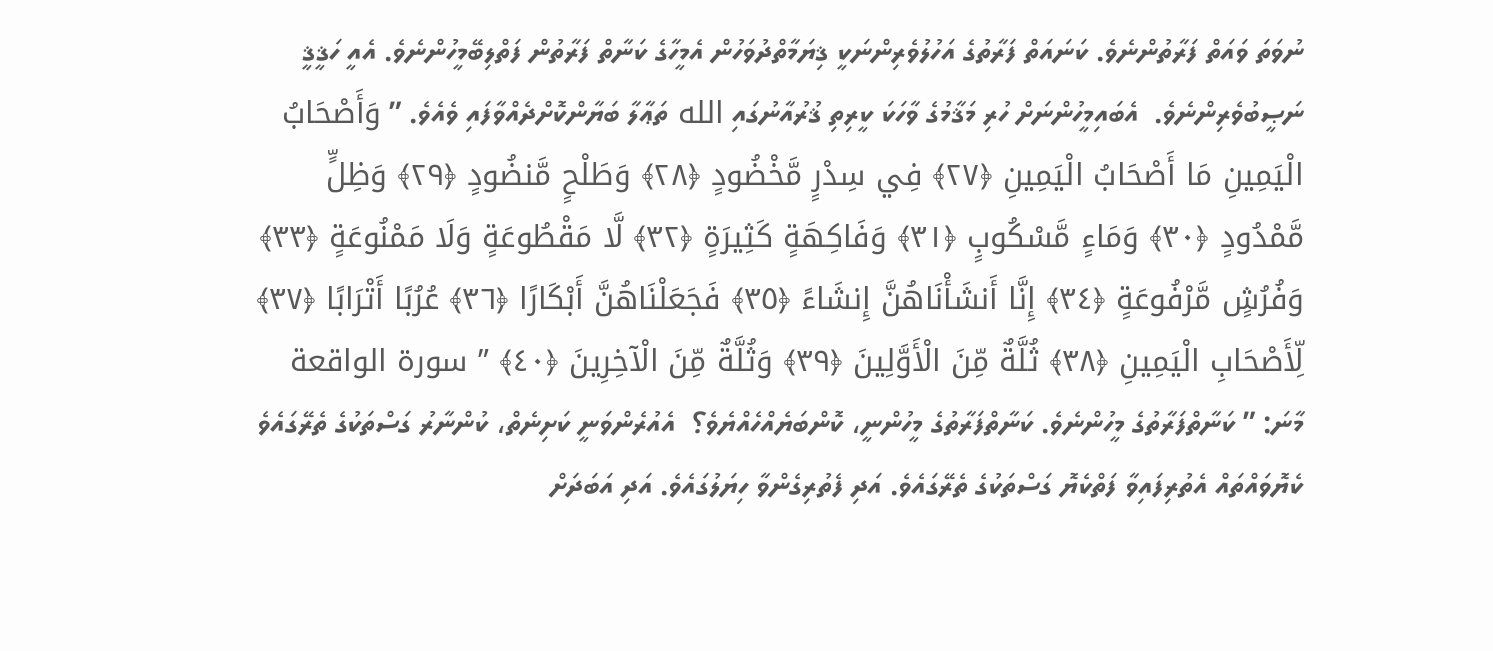ނުވަތަ ވައަތް ފަރާތުންނެވެ. ކަނައަތް ފަރާތުގެ އަހުލުވެރިންނަކީ ޤިޔަމާތްދުވަހުން އެމީހާގެ ކަނާތް ފަރާތުން ފަތްލިބޭމީހުންނެވެ. އެއީ ހަޤީޤީ ނަޞީބުވެރިންނެވެ.  އެބައިމީހުންނަށް ހުރި މަޤާމުގެ ވާހަކަ ކީރިތި ޤުރުއާނުގައި الله ތަޢާލާ ބަޔާންކޮށްދެއްވާފައި ވެއެވެ. ” وَأَصْحَابُ الْيَمِينِ مَا أَصْحَابُ الْيَمِينِ ﴿٢٧﴾ فِي سِدْرٍ‌ مَّخْضُودٍ ﴿٢٨﴾ وَطَلْحٍ مَّنضُودٍ ﴿٢٩﴾ وَظِلٍّ مَّمْدُودٍ ﴿٣٠﴾ وَمَاءٍ مَّسْكُوبٍ ﴿٣١﴾ وَفَاكِهَةٍ كَثِيرَ‌ةٍ ﴿٣٢﴾ لَّا مَقْطُوعَةٍ وَلَا مَمْنُوعَةٍ ﴿٣٣﴾ وَفُرُ‌شٍ مَّرْ‌فُوعَةٍ ﴿٣٤﴾ إِنَّا أَنشَأْنَاهُنَّ إِنشَاءً ﴿٣٥﴾ فَجَعَلْنَاهُنَّ أَبْكَارً‌ا ﴿٣٦﴾ عُرُ‌بًا أَتْرَ‌ابًا ﴿٣٧﴾ لِّأَصْحَابِ الْيَمِينِ ﴿٣٨﴾ ثُلَّةٌ مِّنَ الْأَوَّلِينَ ﴿٣٩﴾ وَثُلَّةٌ مِّنَ الْآخِرِ‌ينَ ﴿٤٠﴾ ” سورة الواقعة މާނަ: ” ކަނާތްފަރާތުގެ މީހުންނެވެ. ކަނާތްފަރާތުގެ މީހުންނީ، ކޮންބަޔެއްހެއްޔެވެ؟  އެއުރެންވަނީ ކަށިނެތް، ކުންނާރު ގަސްތަކުގެ ތެރޭގައެވެ ކެޔޮވައްތައް އެތުރިފައިވާ ފަތްކެޔޮ ގަސްތަކުގެ ތެރޭގައެވެ. އަދި ފެތުރިގެންވާ ހިޔަލުގައެވެ. އަދި އަބަދަށް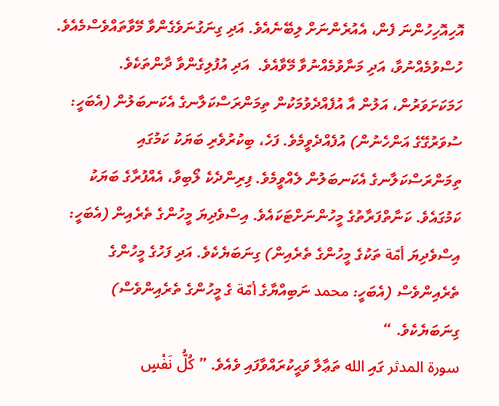އޮހިއޮހިހުންނަ ފެން، އެއުރެންނަށް ލިބޭނެއެވެ. އަދި ގިނަގުނަވެގެންވާ މޭވާތައްވެސްމެއެވެ.  ހުސްވުމެއްނުވާ، އަދި މަނާވުމެއްނުވާ މޭވާއެވެ.  އަދި އުފުލިގެންވާ ދާންތަކެވެ. ހަމަކަށަވަރުން، އަލުން އާ އުފެއްދެވުމަކުން ތިމަންރަސްކަލާނގެ އެކަނބަލުން (އެބަހީ: ސުވަރުގޭގެ އަންހެނުން) އުފެއްދެވީމެވެ. ފަހެ، ބިކުރުވެރި ބަޔަކު ކަމުގައި ތިމަންރަސްކަލާނގެ އެކަނބަލުން ލެއްވީމެވެ. ފިރިންދެކެ ލޯބިވާ، އެއްފުރާގެ ބަޔަކު ކަމުގައެވެ. ކަނާތްފަރާތުގެ މީހުންނަށްޓަކައެވެ. އިސްވެދިޔަ މީހުންގެ ތެރެއިން (އެބަހީ: އިސްވެދިޔަ أمّة ތަކުގެ މީހުންގެ ތެރެއިން) ގިނަބަޔެކެވެ. އަދި ފަހުގެ މީހުންގެ ތެރެއިންވެސް (އެބަހީ: محمد ނަބިއްޔާގެ أمّة ގެ މީހުންގެ ތެރެއިންވެސް) ގިނަބަޔެކެވެ. “
سورة المدثر ގައި الله ތަޢާލާ ވަޙީކުރައްވާފައި ވެއެވެ. ” كُلُّ نَفْسٍ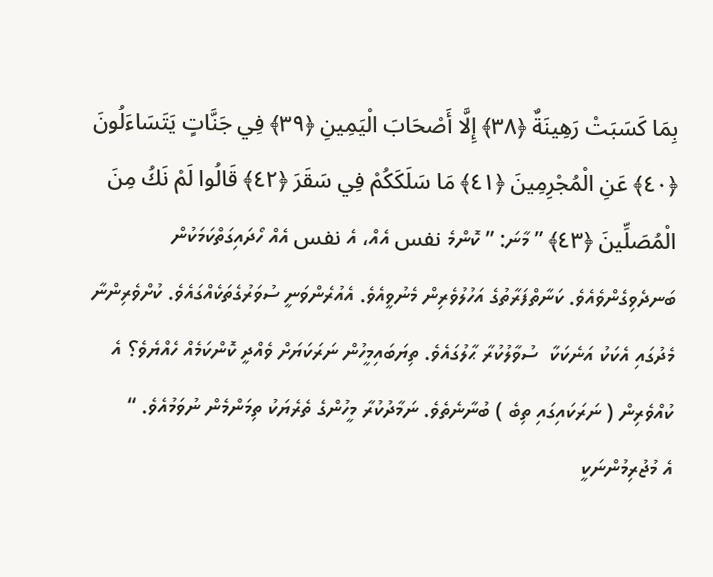بِمَا كَسَبَتْ رَ‌هِينَةٌ ﴿٣٨﴾ إِلَّا أَصْحَابَ الْيَمِينِ ﴿٣٩﴾ فِي جَنَّاتٍ يَتَسَاءَلُونَ ﴿٤٠﴾ عَنِ الْمُجْرِ‌مِينَ ﴿٤١﴾ مَا سَلَكَكُمْ فِي سَقَرَ‌ ﴿٤٢﴾ قَالُوا لَمْ نَكُ مِنَ الْمُصَلِّينَ ﴿٤٣﴾ ” މާނަ: ” ކޮންމެ نفس އެއް، އެ نفس އެއް ހޯދައިގަތްކަމަކުން ބަނދެވިގެންވެއެވެ. ކަނާތްފަރާތުގެ އަހުލުވެރިން މެނުވީއެވެ. އެއުރެންވަނީ ސުވަރުގެތަކެއްގައެވެ. ކުށްވެރިންނާ މެދުގައި އެކަކު އަނެކަކާ  ސުވާލުކުރާ ޙާލުގައެވެ. ތިޔަބައިމީހުން ނަރަކަޔަށް ވެއްދީ ކޮންކަމެއް ހެއްޔެވެ؟ އެ ކުއްވެރިން ( ނަރަކައިގައި ތިބެ ) ބުނާނެތެވެ. ނަމާދުކުރާ މީހުންގެ ތެރެޔަކު ތިމަންމެން ނުވަމުއެވެ. “
އެ މުޖުރިމުންނަކީ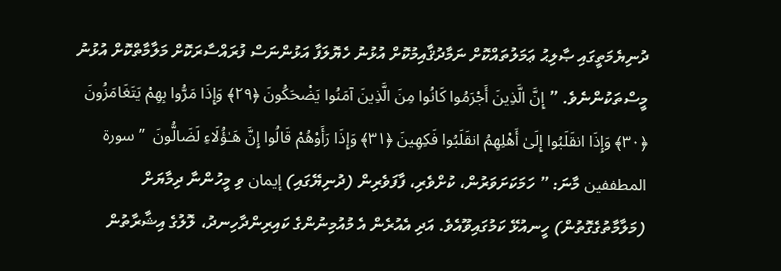ދުނިޔެމަތީގައި ޞާލިޙު ޢަމަލުތައްކޮށް ނަމާދުޤާއިމުކޮށް އުޅުނު ހެޔޮލަފާ އަޅުންނަސް ފުރައްސާރަކޮށް މަލާމާތްކޮށް އުޅުނު މީސްތަކުންނެވެ. ” إِنَّ الَّذِينَ أَجْرَ‌مُوا كَانُوا مِنَ الَّذِينَ آمَنُوا يَضْحَكُونَ ﴿٢٩﴾ وَإِذَا مَرُّ‌وا بِهِمْ يَتَغَامَزُونَ ﴿٣٠﴾ وَإِذَا انقَلَبُوا إِلَىٰ أَهْلِهِمُ انقَلَبُوا فَكِهِينَ ﴿٣١﴾ وَإِذَا رَ‌أَوْهُمْ قَالُوا إِنَّ هَـٰؤُلَاءِ لَضَالُّونَ  ” سورة المطففين މާނަ: ” ހަމަކަށަވަރުން، ކުށްވެރި، ފާފަވެރިން (ދުނިޔޭގައި) إيمان ވި މީހުންނާ ދިމާޔަށް (މަލާމާތުގެގޮތުން) ހީނއުޅޭ ކަމުގައިވޫއެވެ. އަދި އެއުރެން އެ މުއުމިނުންގެ ކައިރިންދާހިނދު، ލޮލުގެ އިޝާރާތުން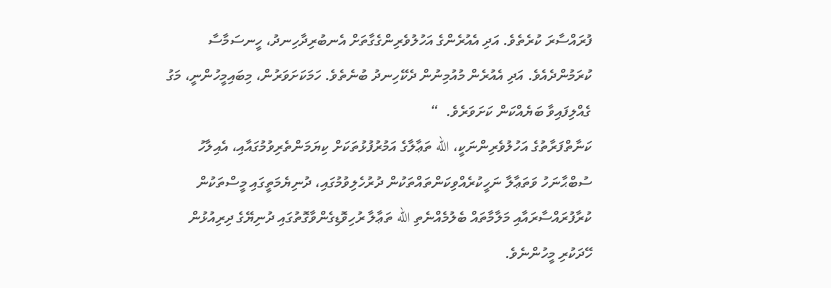ފުރައްސާރަ ކުރެތެވެ. އަދި އެއުރެންގެ އަހުލުވެރިންގެގާތަށް އެނބުރިދާހިނދު، ހީނސަމާސާ ކުރަމުންދެއެވެ. އަދި އެއުރެން މުއުމިނުން ދެކޭހިނދު ބުނެތެވެ. ހަމަކަށަވަރުން، މިބައިމީހުންނީ، މަގު ގެއްލިފައިވާ ބަޔެއްކަން ކަށަވަރެވެ.  “
ކަނާތްފަރާތުގެ އަހުލުވެރިންނަކީ، الله ތަޢާލާގެ އަމުރުފުޅުތަކަށް ކިޔަމަންތެރިވުމުގައާއި، އެއިލާހު ސުބްޙާނަހު ވަތަޢާލާ ނަހީކުރެއްވިކަންތައްތަކުން ދުރުހެލިވުމުގައި، ދުނިޔެމަތީގައި މީސްތަކުން ކުރާފުރައްސާރައާއި މަލާމާތައް ބެލުމެއްނެތި الله ތަޢާލާ ރުހިވޮޑިގެންވާގޮތުގައި ދުނިޔޭގެ ދިރިއުޅުން ހޭދަކުރި މީހުންނެވެ.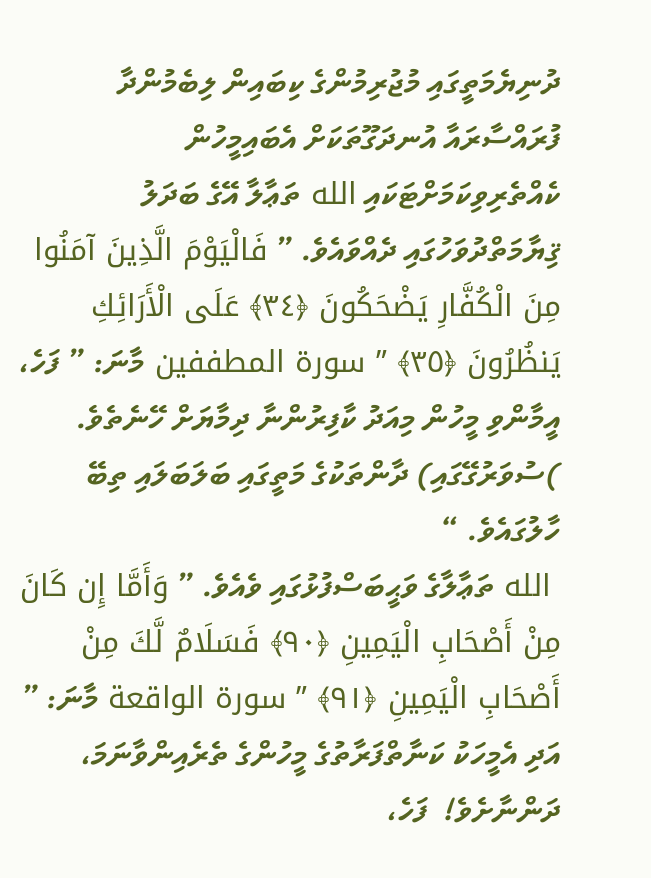ދުނިޔެމަތީގައި މުޖުރިމުންގެ ކިބައިން ލިބެމުންދާ ފުރައްސާރައާ އުނދަގޫތަކަށް އެބައިމީހުން ކެއްތެރިވިކަމަށްޓަކައި الله ތަޢާލާ އޭގެ ބަދަލު ޤިޔާމަތްދުވަހުގައި ދެއްވައެވެ. ” فَالْيَوْمَ الَّذِينَ آمَنُوا مِنَ الْكُفَّارِ‌ يَضْحَكُونَ ﴿٣٤﴾ عَلَى الْأَرَ‌ائِكِ يَنظُرُ‌ونَ ﴿٣٥﴾ ” سورة المطففين މާނަ: ” ފަހެ، އީމާންވި މީހުން މިއަދު ކާފިރުންނާ ދިމާޔަށް ހޭނެތެވެ. )ސުވަރުގޭގައި) ދާންތަކުގެ މަތީގައި ބަލަބަލައި ތިބޭ ހާލުގައެވެ. “
 الله ތަޢާލާގެ ވަޙީބަސްފުޅުގައި ވެއެވެ. ” وَأَمَّا إِن كَانَ مِنْ أَصْحَابِ الْيَمِينِ ﴿٩٠﴾ فَسَلَامٌ لَّكَ مِنْ أَصْحَابِ الْيَمِينِ ﴿٩١﴾ ” سورة الواقعة މާނަ: ” އަދި އެމީހަކު ކަނާތްފަރާތުގެ މީހުންގެ ތެރެއިންވާނަމަ، ދަންނާށެވެ!  ފަހެ،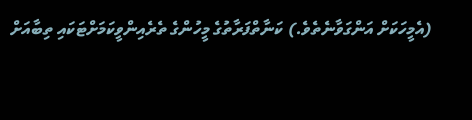(އެމީހަކަށް އަންގަވާނެތެވެ.) ކަނާތްފަރާތުގެ މީހުންގެ ތެރެއިންވީކަމަށްޓަކައި ތިބާއަށް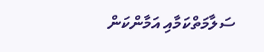ސަލާމަތްކަމާއި އަމާންކަން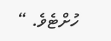ހުށްޓެވެ. “